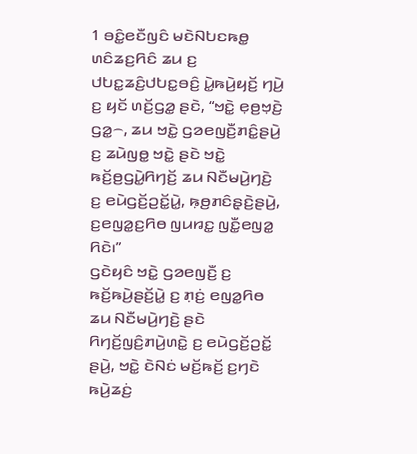1 ꤋꤢꤨ꤭ꤕꤢꤪꤜꤢꤨ ꤗꤢꤧꤡꤝꤢꤒꤥ꤭ ꤛꤢꤨꤘꤢ꤬ꤖꤢꤨ ꤘꤣ ꤢ꤬ ꤓꤝꤢ꤭ꤘꤢꤨ꤬ꤓꤝꤢ꤭ꤋꤢꤨ꤬ ꤣꤧ꤭ꤒꤣꤧ꤬ꤟꤢꤩ꤬ ꤚꤣꤧ꤬ ꤢ꤬ ꤟꤢꤩ ꤛꤢꤩ꤬ꤞꤤ꤭ ꤔꤢꤧ, “ꤠꤢꤧ꤭ ꤕ꤫ꤥ꤬ꤠ꤫ꤢꤧ꤬ ꤞꤤ꤭꤮, ꤘꤣ ꤠꤢꤧ꤭ ꤞꤤꤕꤜꤢꤪ꤬ꤊꤢꤨ꤭ꤔꤣꤧ꤬ ꤢ꤬ ꤘꤣꤧꤜꤥ꤭ ꤠꤢꤧ꤭ ꤔꤢꤧ ꤠꤢꤧ꤭ ꤒꤢꤩ꤬ꤥ꤬ꤞꤣꤧ꤭ꤖꤚꤢꤩ꤬ ꤘꤣ ꤡꤢꤪꤗꤣꤧ꤬ꤚꤢꤧ꤬ ꤢ꤬ ꤕꤣꤧꤞꤢꤩ꤬ꤑꤢꤩ꤭ꤣꤧ꤭, ꤒ꤫ꤥ꤬ꤊꤢꤨꤔ꤫ꤢꤧ꤬ꤔꤣꤧ꤬, ꤢ꤬ꤕꤜꤤ꤭ꤢ꤬ꤖꤥ ꤜꤣꤙꤢ꤭ ꤜꤢꤪ꤭ꤕꤜꤤ꤭ ꤖꤢꤧ꤯”
ꤞꤢꤧꤟꤢꤨ ꤠꤢꤧ꤭ ꤞꤤꤕꤜꤢꤪ꤬ ꤢ꤬ ꤒꤢꤩ꤬ꤒꤣꤧ꤬ꤔꤢꤩ꤬ꤣꤧ꤭ ꤢ꤬ ꤊ꤫ꤢꤦ꤬ ꤕꤜꤤ꤭ꤖꤥ ꤘꤣ ꤡꤢꤪꤗꤣꤧ꤬ꤚꤢꤧ꤬ ꤔꤢꤧ ꤖꤚꤢꤩ꤬ꤜꤢꤨ꤬ꤊꤣꤧ꤬ꤛꤢꤧ꤭ ꤢ꤬ ꤕꤣꤧꤞꤢꤩ꤬ꤑꤢꤩ꤭ ꤔꤣꤧ꤬, ꤠꤢꤧ꤭ ꤢꤧꤡꤢꤦ ꤗꤢꤩ꤬ꤒꤢꤩ꤬ ꤢ꤬ꤚꤢꤧ ꤒꤣꤧ꤬ꤘꤢꤦ꤬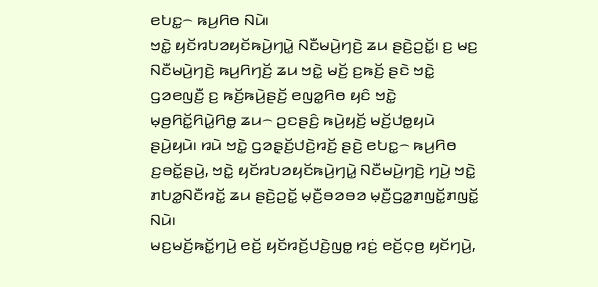ꤕꤝꤢ꤭꤮ ꤒꤣ꤬ꤖꤥ ꤡꤣꤧ꤯
ꤠꤢꤧ꤭ ꤟꤢꤩꤙꤝꤤꤟꤢꤩꤒꤣꤧ꤬ꤚꤣꤧ꤭ ꤡꤢꤪꤗꤣꤧ꤬ꤚꤢꤧ꤬ ꤘꤣ ꤔꤢꤧ꤬ꤑꤢꤩ꤭꤯ ꤢ꤬ ꤗꤢ꤬ ꤡꤢꤪꤗꤣꤧ꤬ꤚꤢꤧ꤬ ꤒꤣ꤬ꤖꤚꤢꤩ꤬ ꤘꤣ ꤠꤢꤧ꤭ ꤗꤢꤩ꤬ ꤢ꤬ꤒꤢꤩ꤬ ꤔꤢꤧ ꤠꤢꤧ꤭ ꤞꤤꤕꤜꤢꤪ꤬ ꤢ꤬ ꤒꤢꤩ꤬ꤒꤣꤧ꤬ꤔꤢꤩ꤬ ꤕꤜꤤ꤭ꤖꤥ ꤟꤢꤨ ꤠꤢꤧ꤭ ꤗ꤫ꤥ꤬ꤖꤢꤩ꤭ꤖꤣꤧ꤭ꤖꤥ꤭ ꤘꤣ꤮ ꤑꤢꤔꤢꤨ꤬ ꤒꤣꤧ꤬ꤟꤢꤩ꤬ ꤗꤢꤩ꤬ꤓꤥ꤭ꤟꤣꤧ ꤔꤣꤧ꤬ꤟꤣꤧ꤯ ꤙꤣꤧ ꤠꤢꤧ꤭ ꤞꤤꤔ꤫ꤢꤩ꤬ꤓꤢꤧ꤬ꤙꤢꤩ꤬ ꤔꤢꤧ꤬ ꤕꤝꤢ꤭꤮ ꤒꤣ꤬ꤖꤥ ꤢ꤬ꤋꤢꤩ꤭ꤔꤣꤧ꤬, ꤠꤢꤧ꤭ ꤟꤢꤩꤙꤝꤤꤟꤢꤩꤒꤣꤧ꤬ꤚꤣꤧ꤭ ꤡꤢꤪꤗꤣꤧ꤬ꤚꤢꤧ꤬ ꤚꤣꤧ꤬ ꤠꤢꤧ꤭ ꤊꤝꤤ꤭ꤡꤢꤪꤙꤢꤩ꤭ ꤘꤣ ꤔꤢꤧ꤬ꤑꤢꤩ꤭ ꤗ꤫ꤢꤪ꤬ꤋꤤꤋꤤ ꤗ꤫ꤢꤪ꤬ꤞꤤ꤭ꤊꤜꤢꤩ꤭ꤊꤜꤢꤩ꤭ ꤡꤣꤧ꤯
ꤗꤢ꤬ꤗꤢꤩ꤬ꤒꤢꤩ꤭ꤚꤣꤧ꤬ ꤕꤢꤩ꤬ ꤟꤢꤩꤙꤢꤩ꤬ꤓꤢꤧ꤬ꤜꤥ꤭ ꤙꤢꤦ꤬ ꤕꤢꤩ꤬ꤍ꤫ꤥ꤬ ꤟꤢꤩꤚꤣꤧ꤬,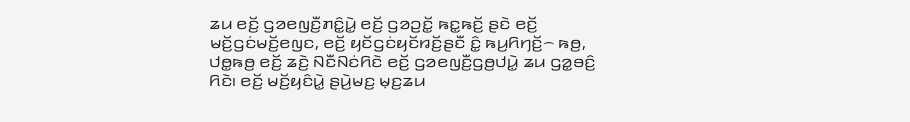ꤘꤣ ꤕꤢꤩ꤬ ꤞꤤꤕꤜꤢꤪ꤬ꤊꤢꤨ꤭ꤣꤧ꤭ ꤕꤢꤩ꤬ ꤞꤤꤑꤢꤩ꤭ ꤒꤢ꤭ꤒꤢꤩ꤬ ꤔꤢꤧ ꤕꤢꤩ꤬ ꤗꤢꤩ꤬ꤞꤢꤦꤗꤢꤩ꤬ꤕꤜꤢ, ꤕꤢꤩ꤬ ꤟꤢꤩꤞꤢꤦꤟꤢꤩꤙꤢꤩ꤬ꤔꤢꤪ ꤢꤨ꤭ ꤒꤣ꤬ꤖꤚꤢꤩ꤬꤮ ꤒꤥ꤬, ꤓꤥ꤭ꤒꤥ꤬ ꤕꤢꤩ꤬ ꤘꤢꤧ꤬ ꤡꤢꤪꤡꤢꤦꤖꤢꤧ ꤕꤢꤩ꤬ ꤞꤤꤕꤜꤢꤪ꤬ꤞꤥ꤬ꤓꤣꤧ꤭ ꤘꤣ ꤞꤤ꤭ꤋꤢꤨ꤬ ꤖꤢꤧ꤯ ꤕꤢꤩ꤬ ꤗꤢꤩ꤬ꤟꤢꤨꤣꤧ꤭ ꤔꤣꤧ꤬ꤗꤢ꤬ ꤗ꤫ꤢ꤬ꤘꤣ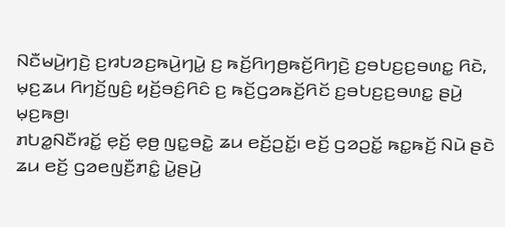ꤡꤢꤪꤗꤣꤧ꤬ꤚꤢꤧ꤬ ꤢ꤬ꤙꤝꤤꤢ꤬ꤒꤣꤧ꤬ꤚꤣꤧ꤭ ꤢ꤬ ꤒꤢꤩ꤬ꤖꤚꤥ꤬ꤒꤢꤩ꤬ꤖꤚꤢꤧ꤬ ꤢ꤬ꤋꤝꤢ꤬ꤢ꤬ꤋꤛꤢ꤭ ꤖꤢꤧ, ꤗ꤫ꤢ꤬ꤘꤣ ꤖꤚꤢꤩ꤬ꤜꤢꤨ꤬ ꤟꤢꤩ꤬ꤋꤢꤨ꤬ꤖꤢꤨ ꤢ꤬ ꤒꤢꤩ꤬ꤞꤤꤒꤢꤩ꤬ꤖꤢꤩ ꤢ꤬ꤋꤝꤢ꤬ꤢ꤬ꤋꤛꤢ꤭ ꤔꤣꤧ꤬ ꤗ꤫ꤢ꤬ꤒꤥ꤬꤯
ꤊꤝꤤ꤭ꤡꤢꤪꤙꤢꤩ꤭ ꤕ꤫ꤢꤩ꤬ ꤕ꤫ꤥ꤬ ꤜꤢ꤭ꤋꤢꤧ꤭ ꤘꤣ ꤕꤢꤩ꤬ꤑꤢꤩ꤭꤯ ꤕꤢꤩ꤬ ꤞꤤꤑꤢꤩ꤭ ꤒꤢ꤭ꤒꤢꤩ꤬ ꤡꤣꤧ ꤔꤢꤧ ꤘꤣ ꤕꤢꤩ꤬ ꤞꤤꤕꤜꤢꤪ꤬ꤊꤢꤨ꤭ ꤣꤧ꤭ꤔꤣꤧ꤬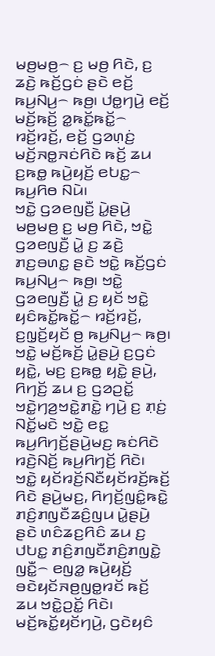ꤗꤥ꤬ꤗꤥ꤬꤮ ꤢ꤬ ꤗꤥ꤬ ꤖꤢꤧ, ꤢ꤬ ꤘꤢꤧ꤬ ꤒꤢꤩ꤬ꤞꤢꤦ ꤔꤢꤧ ꤕꤢꤩ꤬ ꤒꤣ꤬ꤡꤣ꤬꤮ ꤒꤥ꤬꤯ ꤓꤥ꤭ꤚꤣꤧ꤬ ꤕꤢꤩ꤬ ꤗꤢꤩ꤬ꤒꤢꤩ꤬ ꤤ꤭ꤒꤢꤩ꤭ꤒꤢꤩ꤭꤮ ꤙꤢꤩ꤬ꤙꤢꤩ꤬, ꤕꤢꤩ꤬ ꤞꤤꤛ꤫ꤢꤦ꤬ ꤗꤢꤩ꤬ꤏꤥ꤭ꤏꤢꤦꤖꤢꤧ ꤒꤢꤩ꤬ ꤘꤣ ꤢ꤬ꤒꤥ꤭ ꤒꤣꤧ꤬ꤟꤢꤩ꤬ ꤕꤝꤢ꤭꤮ ꤒꤣ꤬ꤖꤥ ꤡꤣꤧ꤯
ꤠꤢꤧ꤭ ꤞꤤꤕꤜꤢꤪ꤬ ꤣꤧ꤭ꤔꤣꤧ꤬ ꤗꤥ꤬ꤗꤥ꤬ ꤢ꤬ ꤗꤥ꤬ ꤖꤢꤧ, ꤠꤢꤧ꤭ ꤞꤤꤕꤜꤢꤪ꤬ ꤣꤧ꤭ ꤢ꤬ ꤘꤢꤧ꤬ ꤊꤢ꤬ꤋꤛꤢ꤭ ꤔꤢꤧ ꤠꤢꤧ꤭ ꤒꤢꤩ꤬ꤞꤢꤦ ꤒꤣ꤬ꤡꤣ꤬꤮ ꤒꤥ꤬꤯ ꤠꤢꤧ꤭ ꤞꤤꤕꤜꤢꤪ꤬ ꤣꤧ꤭ ꤢ꤬ ꤟꤢꤩ ꤠꤢꤧ꤭ ꤟꤢꤨꤒꤢꤩ꤭ꤒꤢꤩ꤭꤮ ꤙꤢꤩ꤬ꤙꤢꤩ꤬, ꤢ꤬ꤜ꤫ꤢꤩ꤬ꤟꤢꤩ ꤥ꤬ ꤒꤣ꤬ꤡꤣ꤬꤮ ꤒꤥ꤬꤯ ꤠꤢꤧ꤭ ꤗꤢꤩ꤬ꤒꤢꤩ꤬ ꤣꤧ꤭ꤔꤣꤧ꤬ ꤢ꤬ꤞꤢꤦ ꤟꤢꤧ꤭, ꤗꤢ꤬ ꤢ꤬ꤒꤥ꤭ ꤟꤢꤧ꤭ ꤔꤣꤧ꤬, ꤖꤚꤢꤩ꤬ ꤘꤣ ꤢ꤬ ꤞꤤꤑꤢꤩ꤭ ꤠꤢꤧ꤭ꤚꤤ꤬ꤠꤢꤧ꤭ꤊꤢꤧ꤭ ꤚꤣꤧ꤬ ꤢ꤬ ꤊ꤫ꤢꤦ꤬ ꤡꤢꤩ꤭ꤗꤢꤧ ꤠꤢꤧ꤭ ꤕꤢ꤭ ꤒꤣ꤬ꤖꤚꤢꤩ꤬ꤔꤣꤧ꤬ꤗꤢ꤬ ꤒꤢꤦꤖꤢꤧ ꤙꤢꤧ꤬ꤡꤢꤩ꤬ ꤒꤣ꤬ꤖꤚꤢꤩ꤬ ꤖꤢꤧ꤯
ꤠꤢꤧ꤭ ꤟꤢꤩꤙꤢꤩ꤬ꤡꤢꤪꤟꤢꤩꤙꤢꤩ꤬ꤒꤢꤩ꤬ ꤖꤢꤧ ꤔꤣꤧ꤬ꤗꤢ꤬, ꤖꤚꤢꤩ꤬ꤜꤢꤨ꤭ꤒꤢꤧ꤭ ꤊꤢꤨ꤬ꤊꤜꤢꤪꤘꤢꤨ꤬ꤜꤣ ꤣꤧ꤭ꤔꤣꤧ꤬ ꤔꤢꤧ ꤛꤢꤨꤘꤢ꤬ꤖꤢꤨ ꤘꤣ ꤢ꤬ ꤓꤝꤢ꤭ ꤊꤢꤨ꤬ꤊꤜꤢꤪꤊꤢꤨ꤬ꤊꤜꤢꤧ꤭ ꤜꤢꤪ꤭꤮ ꤕꤜꤤ꤭ ꤒꤣꤧ꤬ꤟꤢꤩ꤬ ꤋꤢꤧꤟꤢꤩꤏꤥ꤬ꤜꤥ꤭ꤙꤢꤩ ꤒꤢꤩ꤬ ꤘꤣ ꤠꤢꤧ꤭ꤑꤢꤩ꤭ ꤖꤢꤧ꤯ ꤗꤢꤩ꤬ꤒꤢꤩ꤭ꤟꤢꤩꤚꤣꤧ꤬, ꤞꤢꤧꤟꤢꤨ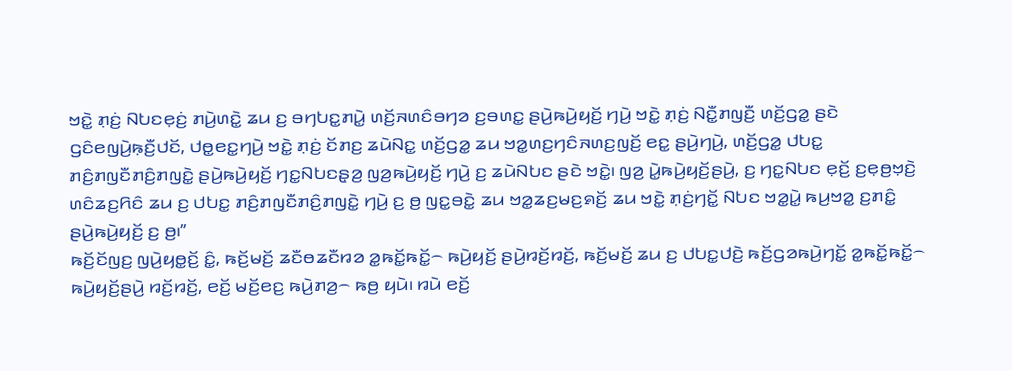ꤠꤢꤧ꤭ ꤊ꤫ꤢꤦ꤬ ꤡꤝꤢꤕ꤫ꤢꤦ꤬ ꤊꤣꤧ꤬ꤛꤢꤧ꤭ ꤘꤣ ꤢ꤬ ꤋꤚꤝꤢ꤭ꤊꤣꤧ꤭ ꤛꤢꤩ꤬ꤏꤛꤢꤨꤋꤚꤤ ꤢ꤬ꤋꤛꤢ꤭ ꤔꤣꤧ꤬ꤒꤣꤧ꤬ꤟꤢꤩ꤬ ꤚꤣꤧ꤬ ꤠꤢꤧ꤭ ꤊ꤫ꤢꤦ꤬ ꤡꤢꤪ꤭ꤊꤜꤢꤪ꤬ ꤛꤢꤩ꤬ꤞꤤ꤭ ꤔꤢꤧ ꤞꤢꤨꤕꤜꤣꤧ꤬ꤒ꤫ꤢꤪ꤬ꤓꤢꤩ, ꤓꤥ꤭ꤕꤢ꤭ꤚꤣꤧ꤬ ꤠꤢꤧ꤭ ꤊ꤫ꤢꤦ꤬ ꤢꤩꤊꤢ꤬ ꤘꤣꤧꤡꤢ꤭ ꤛꤢꤩ꤬ꤞꤤ꤭ ꤘꤣ ꤠꤤ꤭ꤛꤢ꤬ꤚꤢꤨꤏꤛꤢ꤬ꤜꤢꤩ꤬ ꤕꤢ꤭ ꤔꤣꤧ꤬ꤚꤣꤧ꤬, ꤛꤢꤩ꤬ꤞꤤ꤭ ꤓꤝꤢ꤭ ꤊꤢꤨ꤬ꤊꤜꤢꤪꤊꤢꤨ꤬ꤊꤜꤢꤧ꤭ ꤔꤣꤧ꤬ꤒꤣꤧ꤬ꤟꤢꤩ꤬ ꤚꤢ꤭ꤡꤝꤢꤔ꤫ꤤ꤬ ꤜꤤ꤬ꤒꤣꤧ꤬ꤟꤢꤩ꤬ ꤚꤣꤧ꤬ ꤢ꤬ ꤘꤣꤧꤡꤝꤢ ꤔꤢꤧ ꤠꤢꤧ꤭꤯ ꤜꤤ꤬ ꤣꤧ꤭ꤒꤣꤧ꤬ꤟꤢꤩ꤬ꤔꤣꤧ꤬, ꤢ꤬ ꤚꤢ꤭ꤡꤝꤢ ꤕ꤫ꤢꤩ꤬ ꤢ꤬ꤕ꤫ꤥ꤬ꤠ꤫ꤢꤧ꤬ ꤛꤢꤨꤘꤢ꤬ꤖꤢꤨ ꤘꤣ ꤢ꤬ ꤓꤝꤢ꤭ ꤊꤢꤨ꤬ꤊꤜꤢꤪꤊꤢꤨ꤬ꤊꤜꤢꤧ꤭ ꤚꤣꤧ꤬ ꤢ꤬ ꤥ꤬ ꤜꤢ꤭ꤋꤢꤧ꤭ ꤘꤣ ꤠꤤ꤭ꤘꤢ꤬ꤗꤢ꤬ꤎꤢꤩ꤬ ꤘꤣ ꤠꤢꤧ꤭ ꤊ꤫ꤢꤦ꤬ꤚꤢꤩ꤭ ꤡꤝꤢ ꤠꤤ꤭ꤣꤧ꤭ ꤒꤣ꤬ꤠꤤ꤭ ꤢ꤬ꤊꤢꤨ꤭ ꤔꤣꤧ꤬ꤒꤣꤧ꤬ꤟꤢꤩ꤬ ꤢ꤬ ꤥ꤬꤯”
ꤒꤢꤩ꤬ꤢꤩꤜꤢ꤬ ꤜꤣꤧ꤬ꤟꤥ꤭ꤢꤩ꤬ ꤢꤨ꤭, ꤒꤢꤩ꤬ꤗꤢꤩ꤬ ꤘꤢꤪꤥꤘꤢꤪꤙꤤ ꤤ꤭ꤒꤢꤩ꤭ꤒꤢꤩ꤭꤮ ꤒꤣꤧ꤬ꤟꤢꤩ꤬ ꤔꤣꤧ꤬ꤙꤢꤩ꤬ꤙꤢꤩ꤬, ꤒꤢꤩ꤬ꤗꤢꤩ꤬ ꤘꤣ ꤢ꤬ ꤓꤝꤢ꤭ꤓꤢꤧ꤬ ꤒꤢꤩ꤬ꤞꤤꤒꤣꤧ꤬ꤚꤢꤩ꤭ ꤤ꤭ꤒꤢꤩ꤭ꤒꤢꤩ꤭꤮ ꤒꤣꤧ꤬ꤟꤢꤩ꤬ꤔꤣꤧ꤬ ꤙꤢꤩ꤬ꤙꤢꤩ꤬, ꤕꤢꤩ꤬ ꤗꤢꤩ꤬ꤕꤢ꤬ ꤒꤣꤧ꤬ꤊꤤ꤬꤮ ꤒꤥ꤬ ꤟꤣꤧ꤯ ꤙꤣꤧ ꤕꤢꤩ꤬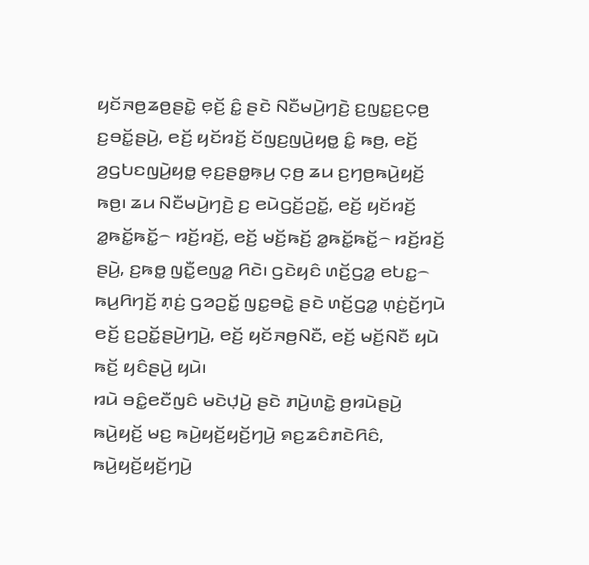ꤟꤢꤩꤏꤥ꤬ꤘꤥ꤬ꤔꤢꤧ꤭ ꤕ꤫ꤢꤩ꤬ ꤢꤨ꤭ ꤔꤢꤧ ꤡꤢꤪꤗꤣꤧ꤬ꤚꤢꤧ꤬ ꤢ꤬ꤜꤢ꤭ꤢ꤬ꤍ꤫ꤥ꤬ ꤢ꤬ꤋꤢꤩ꤭ꤔꤣꤧ꤬, ꤕꤢꤩ꤬ ꤟꤢꤩꤙꤢꤩ꤬ ꤢꤩꤜꤢ꤬ꤜꤣꤧ꤬ꤟꤥ꤭ ꤢꤨ꤭ ꤒꤥ꤬, ꤕꤢꤩ꤬ ꤤ꤬ꤞꤝꤢꤜꤣꤧ꤬ꤟꤥ꤭ ꤕ꤫ꤢ꤬ꤔꤥ꤭ꤒ꤫ꤣ꤬ ꤍ꤫ꤥ꤬ ꤘꤣ ꤢ꤬ꤚꤥ꤬ꤒꤣꤧ꤬ꤟꤢꤩ꤬ ꤒꤥ꤬꤯ ꤘꤣ ꤡꤢꤪꤗꤣꤧ꤬ꤚꤢꤧ꤬ ꤢ꤬ ꤕꤣꤧꤞꤢꤩ꤬ꤑꤢꤩ꤭, ꤕꤢꤩ꤬ ꤟꤢꤩꤙꤢꤩ꤬ ꤤ꤭ꤒꤢꤩ꤭ꤒꤢꤩ꤭꤮ ꤙꤢꤩ꤬ꤙꤢꤩ꤬, ꤕꤢꤩ꤬ ꤗꤢꤩ꤬ꤒꤢꤩ꤬ ꤤ꤭ꤒꤢꤩ꤭ꤒꤢꤩ꤭꤮ ꤙꤢꤩ꤬ꤙꤢꤩ꤬ ꤔꤣꤧ꤬, ꤢ꤬ꤒꤥ꤭ ꤜꤢꤪ꤭ꤕꤜꤤ꤭ ꤖꤢꤧ꤯ ꤞꤢꤧꤟꤢꤨ ꤛꤢꤩ꤬ꤞꤤ꤭ ꤕꤝꤢ꤭꤮ ꤒꤣ꤬ꤖꤚꤢꤩ꤬ ꤊ꤫ꤢꤦ꤬ ꤞꤤꤑꤢꤩ꤭ ꤜꤢ꤭ꤋꤢꤧ꤭ ꤔꤢꤧ ꤛꤢꤩ꤬ꤞꤤ꤭ ꤛ꤫ꤢꤦ꤬ꤢꤩ꤬ꤚꤣꤧ ꤕꤢꤩ꤬ ꤢ꤬ꤑꤢꤩ꤭ꤔꤣꤧ꤬ꤚꤣꤧ꤬, ꤕꤢꤩ꤬ ꤟꤢꤩꤏꤥ꤬ꤡꤢꤪ, ꤕꤢꤩ꤬ ꤗꤢꤩ꤬ꤡꤢꤪ ꤟꤣꤧ ꤒꤢꤩ꤬ ꤟꤢꤨꤔꤣꤧ꤬ ꤟꤣꤧ꤯
ꤙꤣꤧ ꤋꤢꤨ꤭ꤕꤢꤪꤜꤢꤨ ꤗꤢꤧꤓ꤫ꤣꤧ꤬ ꤔꤢꤧ ꤊꤣꤧ꤬ꤛꤢꤧ꤭ ꤥ꤬ꤙꤣꤧꤔꤣꤧ꤬ ꤒꤣꤧ꤬ꤟꤢꤩ꤬ ꤗꤢ꤬ ꤒꤣꤧ꤬ꤟꤢꤩ꤬ꤟꤢꤩ꤬ꤚꤣꤧ꤬ ꤎꤢ꤬ꤘꤢꤨꤊꤢꤧꤖꤢꤨ, ꤒꤣꤧ꤬ꤟꤢꤩ꤬ꤟꤢꤩ꤬ꤚꤣꤧ꤬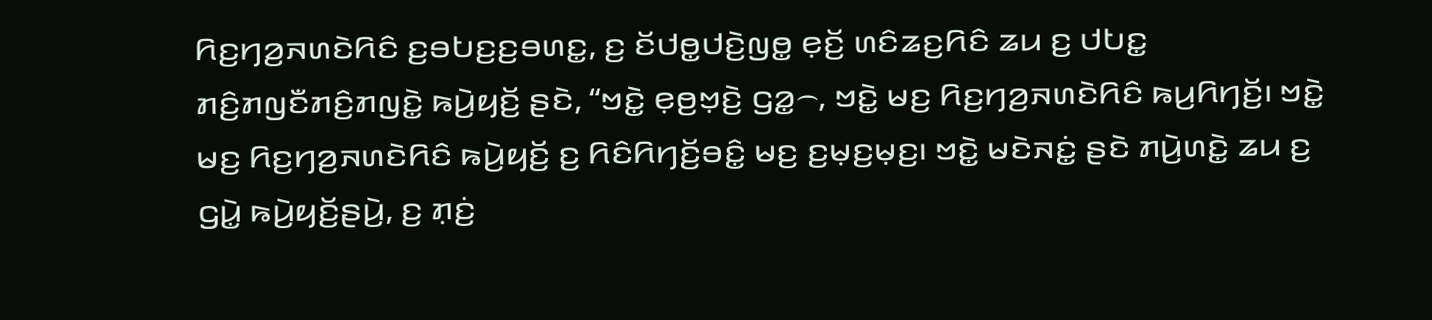ꤖꤢ꤬ꤚꤤ꤬ꤏꤛꤢꤧꤖꤢꤨ ꤢ꤬ꤋꤝꤢ꤬ꤢ꤬ꤋꤛꤢ꤭, ꤢ꤬ ꤢꤩꤓꤥ꤭ꤓꤢꤧ꤬ꤜꤥ꤭ ꤕ꤫ꤢꤩ꤬ ꤛꤢꤨꤘꤢ꤬ꤖꤢꤨ ꤘꤣ ꤢ꤬ ꤓꤝꤢ꤭ ꤊꤢꤨ꤬ꤊꤜꤢꤪꤊꤢꤨ꤬ꤊꤜꤢꤧ꤭ ꤒꤣꤧ꤬ꤟꤢꤩ꤬ ꤔꤢꤧ, “ꤠꤢꤧ꤭ ꤕ꤫ꤥ꤬ꤠ꤫ꤢꤧ꤬ ꤞꤤ꤭꤮, ꤠꤢꤧ꤭ ꤗꤢ꤬ ꤖꤢ꤬ꤚꤤ꤬ꤏꤛꤢꤧꤖꤢꤨ ꤒꤣ꤬ꤖꤚꤢꤩ꤬꤯ ꤠꤢꤧ꤭ ꤗꤢ꤬ ꤖꤢ꤬ꤚꤤ꤬ꤏꤛꤢꤧꤖꤢꤨ ꤒꤣꤧ꤬ꤟꤢꤩ꤬ ꤢ꤬ ꤖꤢꤨꤖꤚꤢꤩ꤬ꤋꤢꤨ꤭ ꤗꤢ꤬ ꤢ꤬ꤗ꤫ꤢ꤬ꤗ꤫ꤢ꤬꤯ ꤠꤢꤧ꤭ ꤗꤢꤧꤏꤢꤦ꤭ ꤔꤢꤧ ꤊꤣꤧ꤬ꤛꤢꤧ꤭ ꤘꤣ ꤢ꤬ ꤞꤣꤧ꤭ ꤒꤣꤧ꤬ꤟꤢꤩ꤬ꤔꤣꤧ꤬, ꤢ꤬ ꤊ꤫ꤢꤦ꤬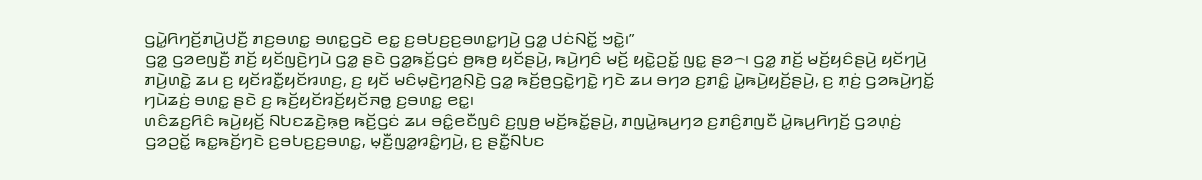ꤞꤣꤧ꤭ꤖꤚꤢꤩ꤬ꤊꤣꤧ꤬ꤓꤢꤪ꤬ ꤊꤢ꤬ꤋꤛꤢ꤭ ꤋꤛꤢ꤭ꤞꤢꤧ ꤕꤢ꤭ ꤢ꤬ꤋꤝꤢ꤬ꤢ꤬ꤋꤛꤢ꤭ꤚꤣꤧ꤬ ꤞꤤ꤭ ꤓꤢꤦꤡꤢꤩ꤭ ꤠꤢꤧ꤭꤯”
ꤞꤤ꤭ ꤞꤤꤕꤜꤢꤪ꤬ ꤊꤢꤩ꤬ ꤟꤢꤩꤜꤢꤧ꤬ꤚꤣꤧ ꤞꤤ꤭ ꤔꤢꤧ ꤞꤤ꤭ꤒꤢꤩ꤬ꤞꤢꤦ ꤥ꤬ꤒꤥ꤬ ꤟꤢꤩꤔꤣꤧ꤬, ꤒꤣꤧ꤬ꤚꤢꤨ ꤗꤢꤩ꤬ ꤟꤢꤧ꤭ꤑꤢꤩ꤭ ꤜꤢ꤭ ꤔꤤ꤮꤯ ꤞꤤ꤭ ꤊꤢꤩ꤬ ꤗꤢꤩ꤬ꤟꤢꤨꤔꤣꤧ꤬ ꤟꤢꤩꤚꤣꤧ꤬ ꤊꤣꤧ꤬ꤛꤢꤧ꤭ ꤘꤣ ꤢ꤬ ꤟꤢꤩꤙꤢꤪ꤭ꤟꤢꤩꤙꤛꤢ꤬, ꤢ꤬ ꤟꤢꤩ ꤗꤢꤨꤗ꤫ꤢꤧ꤬ꤚꤤ꤬ꤡ꤫ꤢꤧ꤬ ꤞꤤ꤭ ꤒꤢꤩ꤬ꤥ꤬ꤞꤢꤧ꤭ꤚꤢꤧ꤭ ꤚꤢꤧ ꤘꤣ ꤋꤚꤤ ꤢ꤬ꤊꤢꤨ꤭ ꤣꤧ꤭ꤒꤣꤧ꤬ꤟꤢꤩ꤬ꤔꤣꤧ꤬, ꤢ꤬ ꤊ꤫ꤢꤦ꤬ ꤞꤤꤒꤣꤧ꤬ꤚꤢꤩ꤭ ꤚꤣꤧꤘꤢꤦ꤬ ꤋꤛꤢ꤭ ꤔꤢꤧ ꤢ꤬ ꤒꤢꤩ꤬ꤟꤢꤩꤙꤢꤩ꤬ꤟꤢꤩꤏꤥ꤭ ꤢ꤬ꤋꤛꤢ꤭ ꤕꤢ꤭꤯
ꤛꤢꤨꤘꤢ꤬ꤖꤢꤨ ꤒꤣꤧ꤬ꤟꤢꤩ꤬ ꤡꤝꤢꤘꤢꤧ꤬ꤒ꤫ꤥ꤬ ꤒꤢꤩ꤬ꤞꤢꤦ ꤘꤣ ꤋꤢꤨ꤭ꤕꤢꤪꤜꤢꤨ ꤢ꤬ꤜꤥ꤬ ꤗꤢꤩ꤬ꤒꤢꤩ꤭ꤔꤣꤧ꤬, ꤊꤜꤣꤧ꤭ꤒꤣ꤬ꤚꤤ ꤢ꤬ꤊꤢꤨ꤬ꤊꤜꤢꤪ ꤣꤧ꤭ꤒꤣ꤬ꤖꤚꤢꤩ꤬ ꤞꤤꤛ꤫ꤢꤦ꤬ ꤞꤤꤑꤢꤩ꤭ ꤒꤢ꤭ꤒꤢꤩ꤬ꤚꤢꤧ ꤢ꤬ꤋꤝꤢ꤬ꤢ꤬ꤋꤛꤢ꤭, ꤗ꤫ꤢꤪ꤬ꤜꤤ꤭ꤙꤢꤨ꤭ꤚꤣꤧ꤬, ꤢ꤬ ꤔꤢꤪ꤭ꤡꤝꤢ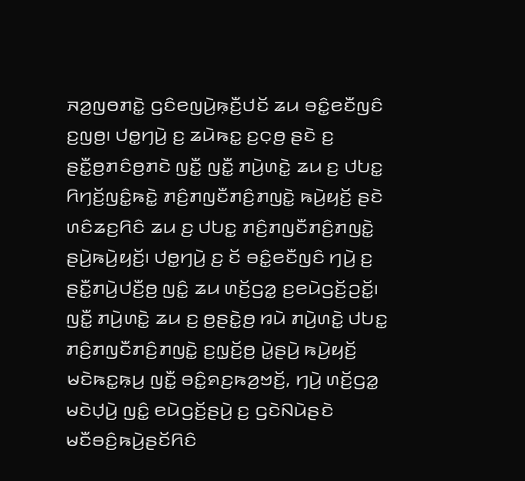ꤏꤤ꤬ꤜꤥꤊꤢꤧ꤭ ꤞꤢꤨꤕꤜꤣꤧ꤬ꤒ꤫ꤢꤪ꤬ꤓꤢꤩ ꤘꤣ ꤋꤢꤨ꤭ꤕꤢꤪꤜꤢꤨ ꤢ꤬ꤜꤥ꤬꤯ ꤓꤥ꤭ꤚꤣꤧ꤬ ꤢ꤬ ꤘꤣꤧꤒꤢ꤭ ꤢ꤬ꤍ꤫ꤥ꤬ ꤔꤢꤧ ꤢ꤬ ꤔꤢꤪ꤭ꤥ꤬ꤊꤢꤨꤥ꤬ꤊꤢꤧ ꤜꤢꤪ꤭ ꤜꤢꤪ꤭ ꤊꤣꤧ꤬ꤛꤢꤧ꤭ ꤘꤣ ꤢ꤬ ꤓꤝꤢ꤭ ꤖꤚꤢꤩ꤬ꤜꤢꤨ꤭ꤒꤢꤧ꤭ ꤊꤢꤨ꤬ꤊꤜꤢꤪꤊꤢꤨ꤬ꤊꤜꤢꤧ꤭ ꤒꤣꤧ꤬ꤟꤢꤩ꤬ ꤔꤢꤧ ꤛꤢꤨꤘꤢ꤬ꤖꤢꤨ ꤘꤣ ꤢ꤬ ꤓꤝꤢ꤭ ꤊꤢꤨ꤬ꤊꤜꤢꤪꤊꤢꤨ꤬ꤊꤜꤢꤧ꤭ ꤔꤣꤧ꤬ꤒꤣꤧ꤬ꤟꤢꤩ꤬꤯ ꤓꤥ꤭ꤚꤣꤧ꤬ ꤢ꤬ ꤢꤩ ꤋꤢꤨ꤭ꤕꤢꤪꤜꤢꤨ ꤚꤣꤧ꤬ ꤢ꤬ ꤔꤢꤪ꤭ꤊꤣꤧ꤬ꤓꤢꤪ꤬ꤥ꤬ ꤜꤢꤨ꤭ ꤘꤣ ꤛꤢꤩ꤬ꤞꤤ꤭ ꤢ꤬ꤕꤣꤧꤞꤢꤩ꤬ꤑꤢꤩ꤭꤯
ꤜꤢꤪ꤭ ꤊꤣꤧ꤬ꤛꤢꤧ꤭ ꤘꤣ ꤢ꤬ ꤥ꤬ꤔꤢꤧ꤭ꤥ꤬ ꤙꤣꤧ ꤊꤣꤧ꤬ꤛꤢꤧ꤭ ꤓꤝꤢ꤭ ꤊꤢꤨ꤬ꤊꤜꤢꤪꤊꤢꤨ꤬ꤊꤜꤢꤧ꤭ ꤢ꤬ꤜ꤫ꤢꤩ꤬ꤥ꤬ ꤣꤧ꤭ꤔꤣꤧ꤬ ꤒꤣꤧ꤬ꤟꤢꤩ꤬ ꤗꤢꤧꤒꤢ꤭ꤒ꤫ꤣ꤬ ꤜꤢꤪ꤭ ꤋꤢꤨ꤭ꤎꤢ꤬ꤒꤤ꤬ꤠꤢꤩ꤬, ꤚꤣꤧ꤬ ꤛꤢꤩ꤬ꤞꤤ꤭ ꤗꤢꤧꤓ꤫ꤣꤧ꤬ ꤜꤢꤨ꤭ ꤕꤣꤧꤞꤢꤩ꤬ꤔꤣꤧ꤬ ꤢ꤬ ꤞꤢꤧꤡꤣꤧꤔꤢꤧ ꤗꤢꤪꤋꤢꤨ꤬ꤒꤣꤧ꤬ꤔꤢꤩꤖꤢꤨ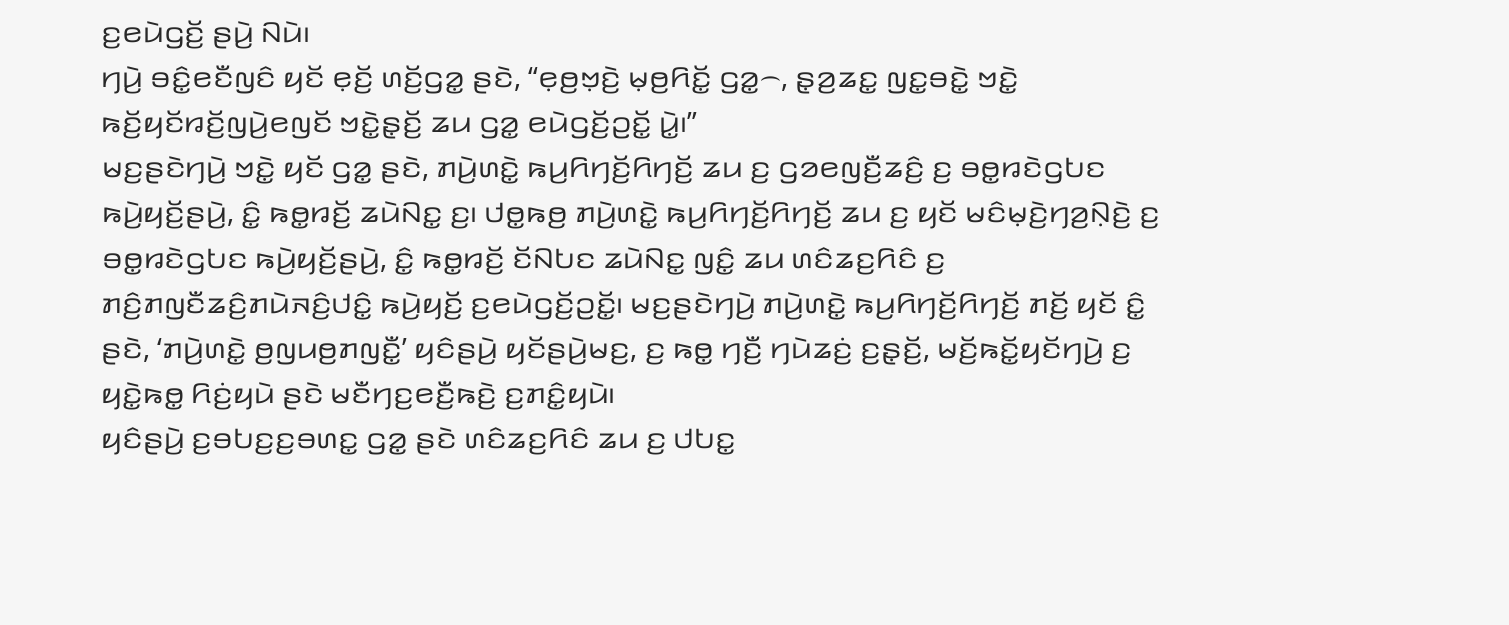ꤢ꤬ꤕꤣꤧꤞꤢꤩ꤬ ꤔꤣꤧ꤬ ꤡꤣꤧ꤯
ꤚꤣꤧ꤬ ꤋꤢꤨ꤭ꤕꤢꤪꤜꤢꤨ ꤟꤢꤩ ꤕ꤫ꤢꤩ꤬ ꤛꤢꤩ꤬ꤞꤤ꤭ ꤔꤢꤧ, “ꤕ꤫ꤥ꤬ꤠ꤫ꤢꤧ꤬ ꤗ꤫ꤥ꤬ꤖꤢꤩ꤭ ꤞꤤ꤭꤮, ꤔ꤫ꤤ꤬ꤘꤢ꤭ ꤜꤢ꤭ꤋꤢꤧ꤭ ꤠꤢꤧ꤭ ꤒꤢꤩ꤬ꤟꤢꤩꤙꤢꤩ꤬ꤜꤣꤧ꤬ꤕꤜꤢꤩ ꤠꤢꤧ꤭ꤔ꤫ꤢꤩ꤬ ꤘꤣ ꤞꤤ꤭ ꤕꤣꤧꤞꤢꤩ꤬ꤑꤢꤩ꤭ ꤣꤧ꤭꤯”
ꤗꤢ꤬ꤔꤢꤧꤚꤣꤧ꤬ ꤠꤢꤧ꤭ ꤟꤢꤩ ꤞꤤ꤭ ꤔꤢꤧ, ꤊꤣꤧ꤬ꤛꤢꤧ꤭ ꤒꤣ꤬ꤖꤚꤢꤩ꤬ꤖꤚꤢꤩ꤬ ꤘꤣ ꤢ꤬ ꤞꤤꤕꤜꤢꤪ꤬ꤘꤢꤨ꤬ ꤢ꤬ ꤋꤥ꤭ꤙꤢꤧꤞꤝꤢ ꤒꤣꤧ꤬ꤟꤢꤩ꤬ꤔꤣꤧ꤬, ꤢꤨ꤭ ꤒꤥ꤭ꤙꤢꤩ꤬ ꤘꤣꤧꤡꤢ꤭ ꤢ꤬꤯ ꤓꤥ꤭ꤒꤥ꤬ ꤊꤣꤧ꤬ꤛꤢꤧ꤭ ꤒꤣ꤬ꤖꤚꤢꤩ꤬ꤖꤚꤢꤩ꤬ ꤘꤣ ꤢ꤬ ꤟꤢꤩ ꤗꤢꤨꤗ꤫ꤢꤧ꤬ꤚꤤ꤬ꤡ꤫ꤢꤧ꤬ ꤢ꤬ ꤋꤥ꤭ꤙꤢꤧꤞꤝꤢ ꤒꤣꤧ꤬ꤟꤢꤩ꤬ꤔꤣꤧ꤬, ꤢꤨ꤭ ꤒꤥ꤭ꤙꤢꤩ꤬ ꤢꤩꤡꤝꤢ ꤘꤣꤧꤡꤢ꤭ ꤜꤢꤨ꤭ ꤘꤣ ꤛꤢꤨꤘꤢ꤬ꤖꤢꤨ ꤢ꤬ ꤊꤢꤨ꤬ꤊꤜꤢꤪꤘꤢꤨ꤬ꤊꤣꤧꤏꤢꤨ꤬ꤓꤢꤨ꤭ ꤒꤣꤧ꤬ꤟꤢꤩ꤬ ꤢ꤬ꤕꤣꤧꤞꤢꤩ꤬ꤑꤢꤩ꤭꤯ ꤗꤢ꤬ꤔꤢꤧꤚꤣꤧ꤬ ꤊꤣꤧ꤬ꤛꤢꤧ꤭ ꤒꤣ꤬ꤖꤚꤢꤩ꤬ꤖꤚꤢꤩ꤬ ꤊꤢꤩ꤬ ꤟꤢꤩ ꤢꤨ꤭ ꤔꤢꤧ, ‘ꤊꤣꤧ꤬ꤛꤢꤧ꤭ ꤥ꤬ꤜꤣꤥ꤬ꤊꤜꤢꤪ꤭’ ꤟꤢꤨꤔꤣꤧ꤬ ꤟꤢꤩꤔꤣꤧ꤬ꤗꤢ꤬, ꤢ꤬ ꤒꤥ꤭ ꤚꤢꤪ꤬ ꤚꤣꤧꤘꤢꤦ꤬ ꤢ꤬ꤔ꤫ꤢꤩ꤬, ꤗꤢꤩ꤬ꤒꤢꤩ꤭ꤟꤢꤩꤚꤣꤧ꤬ ꤢ꤬ ꤟꤢꤧ꤭ꤒꤥ꤭ ꤖꤢꤦ꤬ꤟꤣꤧ ꤔꤢꤧ ꤗꤢꤪꤚꤢ꤬ꤕꤢꤪ꤬ꤒꤢꤧ꤬ ꤢ꤬ꤊꤢꤨ꤭ꤟꤣꤧ꤯
ꤟꤢꤨꤔꤣꤧ꤬ ꤢ꤬ꤋꤝꤢ꤬ꤢ꤬ꤋꤛꤢ꤭ ꤞꤤ꤭ ꤔꤢꤧ ꤛꤢꤨꤘꤢ꤬ꤖꤢꤨ ꤘꤣ ꤢ꤬ ꤓꤝꤢ꤭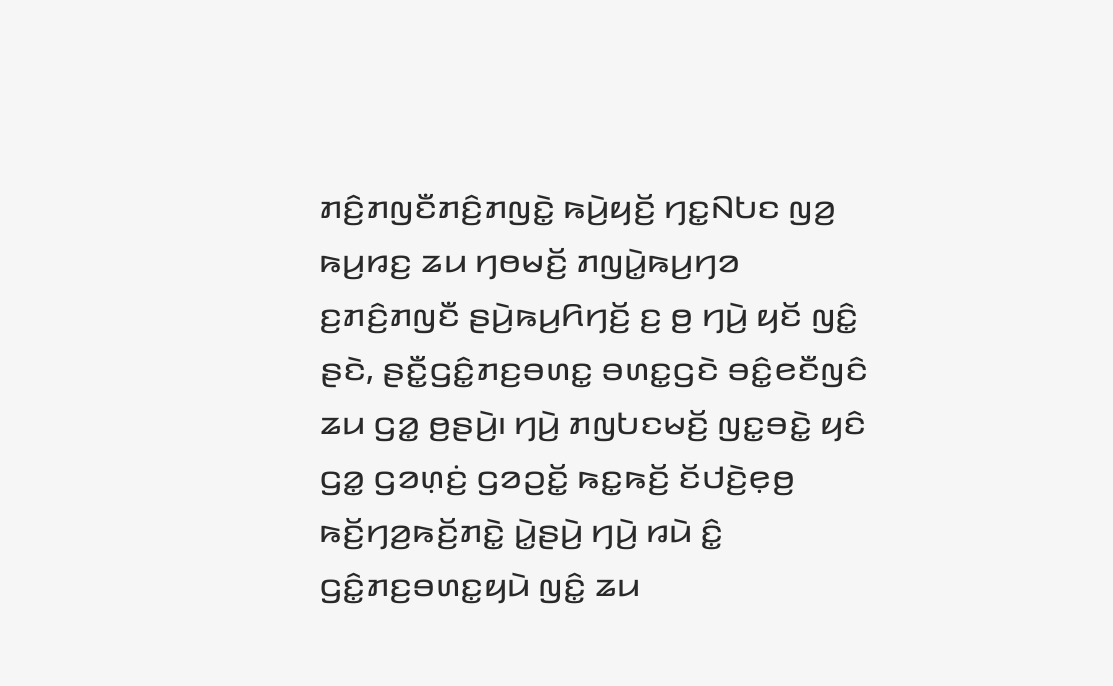ꤊꤢꤨ꤬ꤊꤜꤢꤪꤊꤢꤨ꤬ꤊꤜꤢꤧ꤭ ꤒꤣꤧ꤬ꤟꤢꤩ꤬ ꤚꤢ꤭ꤡꤝꤢ ꤜꤤ꤬ ꤒꤣ꤬ꤙꤢ꤬ ꤘꤣ ꤚꤥꤗꤢꤩ꤬ ꤊꤜꤣꤧ꤭ꤒꤣ꤬ꤚꤤ ꤢ꤬ꤊꤢꤨ꤬ꤊꤜꤢꤪ ꤔꤣꤧ꤬ꤒꤣ꤬ꤖꤚꤢꤩ꤬ ꤢ꤬ ꤥ꤬ ꤚꤣꤧ꤬ ꤟꤢꤩ ꤜꤢꤨ꤭ ꤔꤢꤧ, ꤔꤢꤪ꤭ꤞꤢꤨ꤭ꤊꤢ꤬ꤋꤛꤢ꤭ ꤋꤛꤢ꤭ꤞꤢꤧ ꤋꤢꤨ꤭ꤕꤢꤪꤜꤢꤨ ꤘꤣ ꤞꤤ꤭ ꤥ꤬ꤔꤣꤧ꤬꤯ ꤚꤣꤧ꤬ ꤊꤜꤝꤢꤗꤢꤩ꤬ ꤜꤢ꤭ꤋꤢꤧ꤭ ꤟꤢꤨ ꤞꤤ꤭ ꤞꤤꤛ꤫ꤢꤦ꤬ ꤞꤤꤑꤢꤩ꤭ ꤒꤢ꤭ꤒꤢꤩ꤬ ꤢꤩꤓꤢꤧ꤬ꤕ꤫ꤥ꤬ ꤒꤢꤩ꤬ꤚꤤ꤬ꤒꤢꤩ꤬ꤊꤢꤧ꤭ ꤣꤧ꤭ꤔꤣꤧ꤬ ꤚꤣꤧ꤬ ꤙꤣꤧ ꤢꤨ꤭ ꤞꤢꤨ꤭ꤊꤢ꤬ꤋꤛꤢ꤭ꤟꤣꤧ ꤜꤢꤨ꤭ ꤘꤣ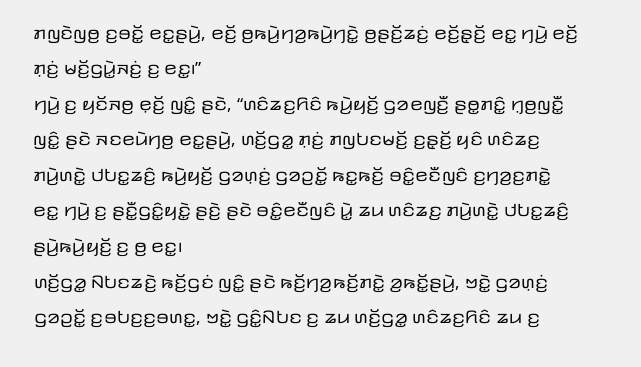ꤊꤜꤢꤧꤜꤥ꤬ ꤢ꤬ꤋꤢꤩ꤭ ꤕꤢ꤭ꤔꤣꤧ꤬, ꤕꤢꤩ꤬ ꤥ꤬ꤒꤣꤧ꤬ꤚꤤ꤬ꤒꤣꤧ꤬ꤚꤢꤧ꤭ ꤥ꤬ꤔꤢꤩ꤬ꤘꤢꤦ꤬ ꤕꤢꤩ꤬ꤔ꤫ꤢꤩ꤬ ꤕꤢ꤭ ꤚꤣꤧ꤬ ꤕꤢꤩ꤬ ꤊ꤫ꤢꤦ꤬ ꤗꤢꤩ꤬ꤞꤣꤧ꤭ꤏꤢꤦ꤬ ꤢ꤬ ꤕꤢ꤭꤯”
ꤚꤣꤧ꤬ ꤢ꤬ ꤟꤢꤩꤏꤥ꤬ ꤕ꤫ꤢꤩ꤬ ꤜꤢꤨ꤭ ꤔꤢꤧ, “ꤛꤢꤨꤘꤢ꤬ꤖꤢꤨ ꤒꤣꤧ꤬ꤟꤢꤩ꤬ ꤞꤤꤕꤜꤢꤪ꤬ ꤔꤥ꤭ꤊꤢꤨ꤭ ꤚ꤫ꤥ꤬ꤜꤢꤪ꤭ ꤜꤢꤨ꤭ ꤔꤢꤧ ꤏꤢꤕꤣꤧꤚꤥ꤬ ꤕꤢ꤭ꤔꤣꤧ꤬, ꤛꤢꤩ꤬ꤞꤤ꤭ ꤊ꤫ꤢꤦ꤬ ꤊꤜꤝꤢꤗꤢꤩ꤬ ꤢ꤬ꤔ꤫ꤢꤩ꤬ ꤟꤢꤨ ꤛꤢꤨꤘꤢ꤬ ꤊꤣꤧ꤬ꤛꤢꤧ꤭ ꤓꤝꤢ꤭ꤘꤢꤨ꤬ ꤒꤣꤧ꤬ꤟꤢꤩ꤬ ꤞꤤꤛ꤫ꤢꤦ꤬ ꤞꤤꤑꤢꤩ꤭ ꤒꤢ꤭ꤒꤢꤩ꤬ ꤋꤢꤨ꤭ꤕꤢꤪꤜꤢꤨ ꤢ꤬ꤚꤤ꤬ꤢ꤬ꤊꤢꤧ꤭ ꤕꤢ꤭ ꤚꤣꤧ꤬ ꤢ꤬ ꤔꤢꤪ꤭ꤞꤢꤨ꤭ꤟꤢꤧ꤭ ꤔꤢꤧ꤬ ꤔꤢꤧ ꤋꤢꤨ꤭ꤕꤢꤪꤜꤢꤨ ꤣꤧ꤭ ꤘꤣ ꤛꤢꤨꤘꤢ꤬ ꤊꤣꤧ꤬ꤛꤢꤧ꤭ ꤓꤝꤢ꤭ꤘꤢꤨ꤬ ꤔꤣꤧ꤬ꤒꤣꤧ꤬ꤟꤢꤩ꤬ ꤢ꤬ ꤥ꤬ ꤕꤢ꤭꤯
ꤛꤢꤩ꤬ꤞꤤ꤭ ꤡꤝꤢꤘꤢꤧ꤬ ꤒꤢꤩ꤬ꤞꤢꤦ ꤜꤢꤨ꤭ ꤔꤢꤧ ꤒꤢꤩ꤬ꤚꤤ꤬ꤒꤢꤩ꤬ꤊꤢꤧ꤭ ꤤ꤬ꤒꤢꤩ꤭ꤔꤣꤧ꤬, ꤠꤢꤧ꤭ ꤞꤤꤛ꤫ꤢꤦ꤬ ꤞꤤꤑꤢꤩ꤭ ꤢ꤬ꤋꤝꤢ꤬ꤢ꤬ꤋꤛꤢ꤭, ꤠꤢꤧ꤭ ꤞꤢꤨ꤭ꤡꤝꤢ ꤢ꤬ ꤘꤣ ꤛꤢꤩ꤬ꤞꤤ꤭ ꤛꤢꤨꤘꤢ꤬ꤖꤢꤨ ꤘꤣ ꤢ꤬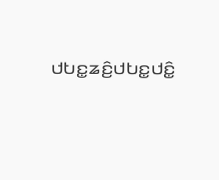ꤓꤝꤢ꤭ꤘꤢꤨ꤬ꤓꤝꤢ꤭ꤓꤢꤨ꤭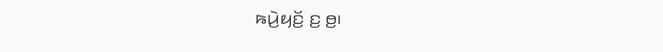ꤒꤣꤧ꤬ꤟꤢꤩ꤬ ꤢ꤬ ꤥ꤬꤯